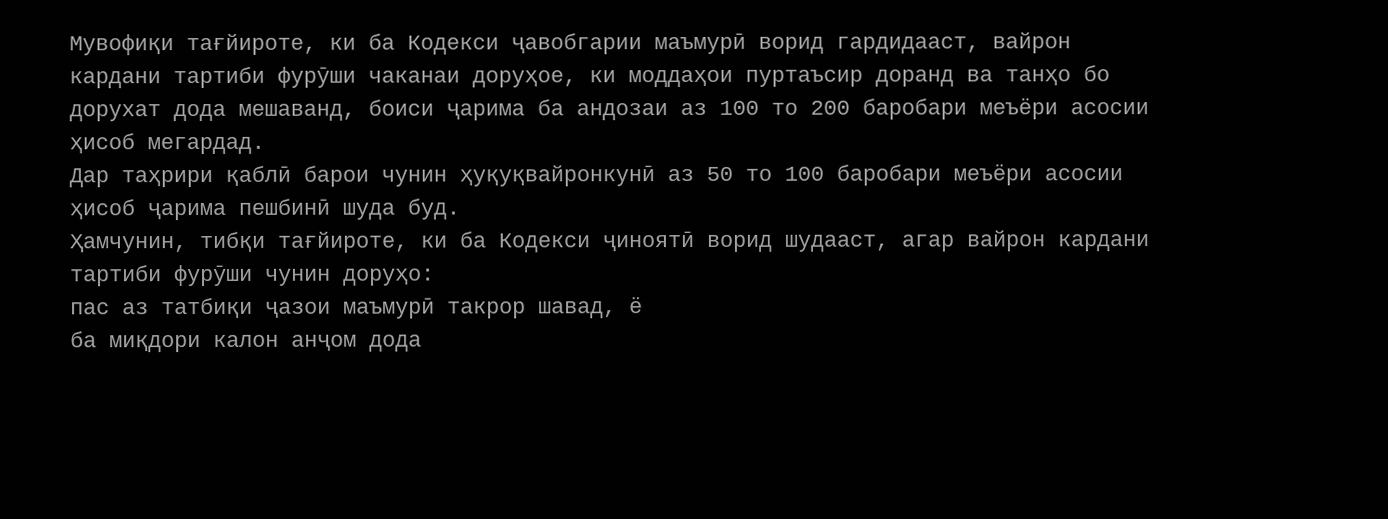Мувофиқи тағйироте, ки ба Кодекси ҷавобгарии маъмурӣ ворид гардидааст, вайрон кардани тартиби фурӯши чаканаи доруҳое, ки моддаҳои пуртаъсир доранд ва танҳо бо дорухат дода мешаванд, боиси ҷарима ба андозаи аз 100 то 200 баробари меъёри асосии ҳисоб мегардад.
Дар таҳрири қаблӣ барои чунин ҳуқуқвайронкунӣ аз 50 то 100 баробари меъёри асосии ҳисоб ҷарима пешбинӣ шуда буд.
Ҳамчунин, тибқи тағйироте, ки ба Кодекси ҷиноятӣ ворид шудааст, агар вайрон кардани тартиби фурӯши чунин доруҳо:
пас аз татбиқи ҷазои маъмурӣ такрор шавад, ё
ба миқдори калон анҷом дода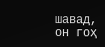шавад,
он гоҳ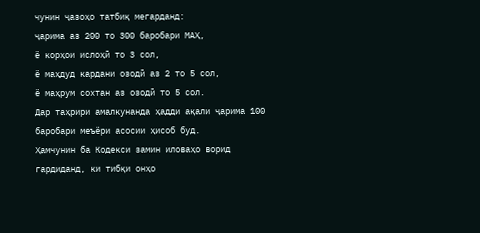чунин ҷазоҳо татбиқ мегарданд:
ҷарима аз 200 то 300 баробари МАҲ,
ё корҳои ислоҳӣ то 3 сол,
ё маҳдуд кардани озодӣ аз 2 то 5 сол,
ё маҳрум сохтан аз озодӣ то 5 сол.
Дар таҳрири амалкунанда ҳадди ақали ҷарима 100 баробари меъёри асосии ҳисоб буд.
Ҳамчунин ба Кодекси замин иловаҳо ворид гардиданд, ки тибқи онҳо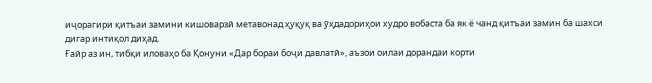иҷорагири қитъаи замини кишоварзӣ метавонад ҳуқуқ ва ӯҳдадориҳои худро вобаста ба як ё чанд қитъаи замин ба шахси дигар интиқол диҳад.
Ғайр аз ин, тибқи иловаҳо ба Қонуни «Дар бораи боҷи давлатӣ», аъзои оилаи дорандаи корти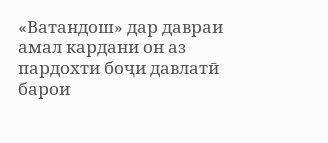«Ватандош» дар давраи амал кардани он аз пардохти боҷи давлатӣ барои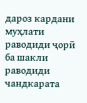дароз кардани муҳлати раводиди ҷорӣ ба шакли раводиди чандкарата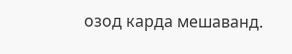озод карда мешаванд.